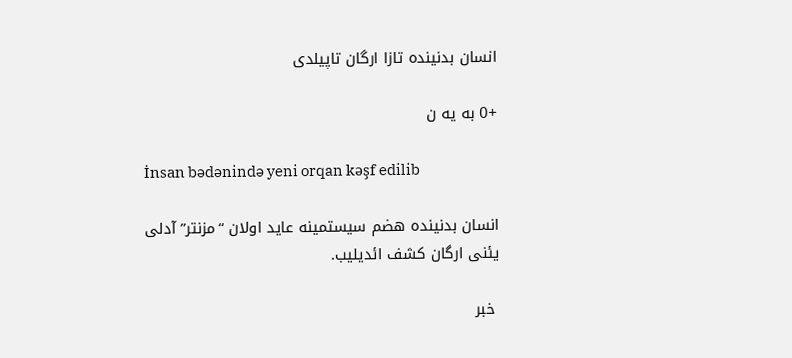انسان بدنینده تازا ارگان تاپیلدی

+0 به یه ن

İnsan bədənində yeni orqan kəşf edilib

انسان بدنینده هضم سیستمینه عاید اولان “مزنتر” آدلی یئنی ارگان کشف ائدیلیب.

 خبر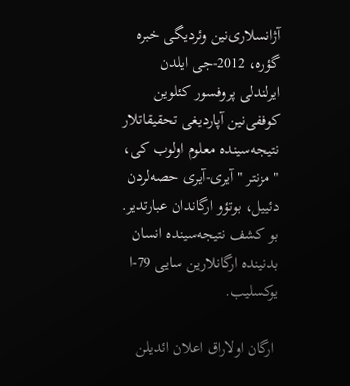آژانسلاری‌نین وئردیگی خبره گؤره، 2012-جی ایلدن ایرلندلی پروفسور کئلوین کوففی‌نین آپاردیغی تحقیقاتلار نتیجه‌سینده معلوم اولوب کی، " مزنتر " آیری-آیری حصه‌‌لردن دئییل، بوتؤو ارگاندان عبارتدیر. بو کشف نتیجه‌سینده انسان بدنینده ارگانلارین سایی 79-ا یوکسلیب.

 ارگان اولاراق اعلان ائدیلن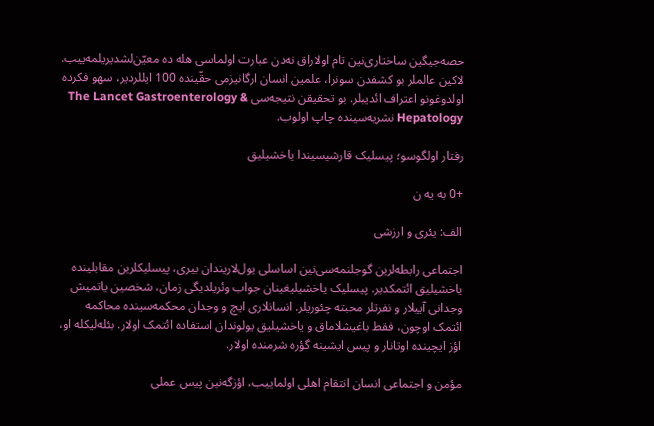حصه‌‌جیگین ساختاری‌نین تام اولاراق نه‌دن عبارت اولماسی هله ده معیّن‌لشدیریلمه‌ییب. لاکین عالملر بو کشفدن سونرا، علمین انسان ارگانیزمی حقّینده 100 ایللردیر، سهو فکرده اولدوغونو اعتراف ائدیبلر. بو تحقیقن نتیجه‌سی The Lancet Gastroenterology & Hepatology نشریه‌سینده چاپ اولوب.

رفتار اولگوسو؛ پیسلیک قارشیسیندا یاخشیلیق

+0 به یه ن

الف: یئری و ارزشی

اجتماعی رابطه‌لرین گوجلنمه‌سی‌نین اساسلی یول‌لاریندان بیری، پیسلیکلرین مقابلینده یاخشیلیق ائتمکدیر. پیسلیک یاخشیلیغینان جواب وئریلدیگی زمان، شخصین یاتمیش وجدانی آییلار و نفرتلر محبته چئوریلر. انسانلاری ایچ و وجدان محکمه‌سینده محاکمه ائتمک اوچون، فقط باغیشلاماق و یاخشیلیق یولوندان استفاده ائتمک اولار. بئله‌لیکله او، اؤز ایچینده اوتانار و پیس ایشینه گؤره شرمنده اولار.

مؤمن و اجتماعی انسان انتقام اهلی اولماییب، اؤزگه‌نین پیس عملی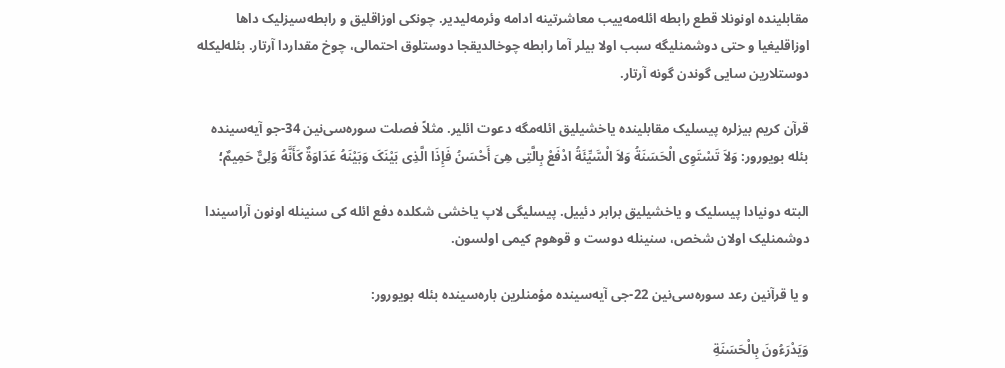مقابلینده اونونلا قطع رابطه ائله‌مه‌ییب معاشرتینه ادامه وئرمه‌لیدیر. چونکی اوزاقلیق و رابطه‌سیزلیک داها اوزاقلیغیا و حتی دوشمنلیگه سبب اولا بیلر آما رابطه چوخالدیقجا دوستلوق احتمالی، چوخ مقداردا آرتار. بئله‌لیکله دوستلارین سایی گوندن گونه آرتار.

قرآن کریم بیزلره پیسلیک مقابلینده یاخشیلیق ائله‌مگه دعوت ائلیر. مثلاً فصلت سوره‌سی‌نین 34-جو آیه‌سینده بئله بویورور: وَلاَ تَسْتَوِی الْحَسَنَةُ وَلاَ الْسَّیِّئَةُ ادْفَعْ بِالَّتِی هِیَ أَحْسَنُ فَإِذَا الَّذِی بَیْنَکَ وَبَیْنَهُ عَدَاوَةٌ کَأَنَّهُ وَلِیٌّ حَمِیمٌ؛

البته دونیادا پیسلیک و یاخشیلیق برابر دئییل. پیسلیگی لاپ یاخشی شکلده دفع ائله کی سنینله اونون آراسیندا دوشمنلیک اولان شخص، سنینله دوست و قوهوم کیمی اولسون.

و یا قرآنین رعد سوره‌سی‌نین 22-جی آیه‌سینده مؤمنلرین باره‌سینده بئله بویورور:

وَیَدْرَءُونَ بِالْحَسَنَةِ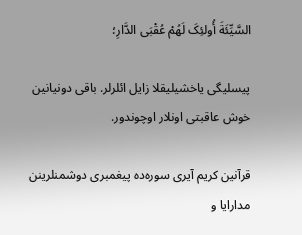السَّیِّئَةَ أُولئِکَ لَهُمْ عُقْبَى الدَّارِ؛

پیسلیگی یاخشیلیقلا زایل ائلرلر. باقی دونیانین خوش عاقبتی اونلار اوچوندور.

قرآنین کریم آیری سوره‌ده پیغمبری دوشمنلرینن مدارایا و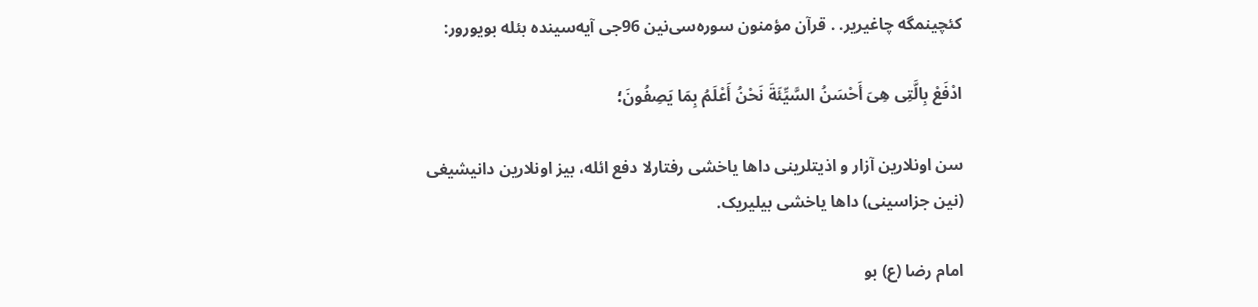کئچینمگه چاغیریر. . قرآن مؤمنون سوره‌سی‌نین 96جی آیه‌سینده بئله بویورور:

ادْفَعْ بِالَّتِی هِیَ أَحْسَنُ السَّیِّئَةَ نَحْنُ أَعْلَمُ بِمَا یَصِفُونَ؛

سن اونلارین آزار و اذیتلرینی داها یاخشی رفتارلا دفع ائله، بیز اونلارین دانیشیغی (نین جزاسینی) داها یاخشی بیلیریک.

امام رضا (ع) بو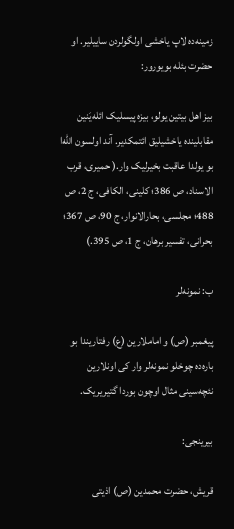زمینه‌ده لاپ یاخشی اولگولردن ساییلیر. او حضرت بئله بویورور:

بیز اهل بیتین یولو، بیزه پیسلیک ائله‌یَنین مقابلینده یاخشیلیق ائتمکدیر. آند اولسون الله‌ا بو یولدا عاقبت بخیرلیک وار.( حمیری، قرب الاسناد، ص 386؛ کلینی، الکافی، ج 2، ص 488؛ مجلسی، بحارالانوار، ج 90، ص 367؛ بحرانی، تفسیر برهان، ج 1، ص 395.)

ب: نمونه‌لر

پیغمبر (ص) و اماملارین (ع) رفتاریندا بو باره‌ده چوخلو نمونه‌لر وار کی اونلارین نئچه‌سینی مثال اوچون بوردا گتیریریک.

بیرینجی:

قریش، حضرت محمدین (ص) اذیتی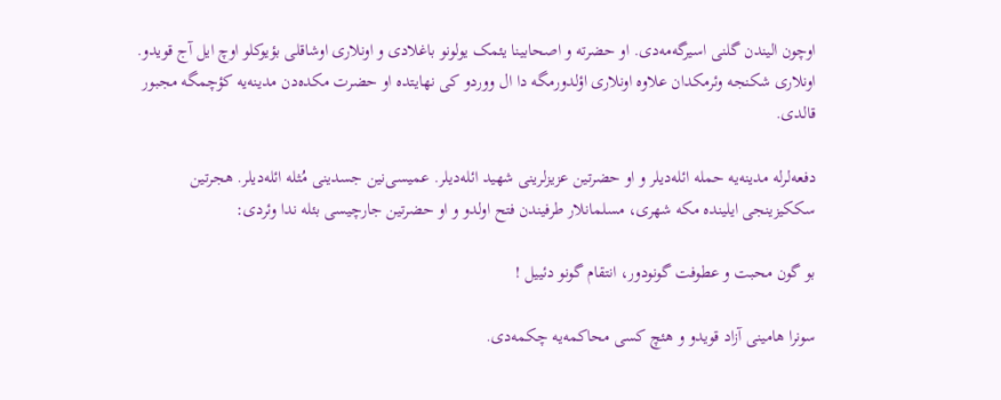اوچون الیندن گلنی اسیرگه‌مه‌دی. او حضرته و اصحابینا یئمک یولونو باغلادی و اونلاری اوشاقلی بؤیوکلو اوچ ایل آج قویدو. اونلاری شکنجه وئرمکدان علاوه اونلاری اؤلدورمگه دا ال ووردو کی نهایتده او حضرت مکده‌دن مدینه‌یه کؤچمگه مجبور قالدی.

دفعه‌لرله مدینه‌یه حمله ائله‌دیلر و او حضرتین عزیزلرینی شهید ائله‌دیلر. عمیسی‌نین جسدینی مُثله ائله‌دیلر. هجرتین سککیزینجی ایلینده مکه شهری، مسلمانلار طرفیندن فتح اولدو و او حضرتین جارچیسی بئله ندا وئردی:

بو گون محبت و عطوفت گونودور، انتقام گونو دئییل !

سونرا هامینی آزاد قویدو و هئچ کسی محاکمه‌یه چکمه‌دی.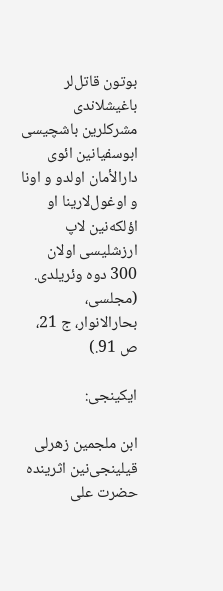بوتون قاتل‌لر باغیشلاندی مشرکلرین باشچیسی ابوسفیانین ائوی دارالأمان اولدو و اونا و اوغول‌لارینا او اؤلکه‌نین لاپ ارزشلیسی اولان 300 دوه وئریلدی. (مجلسی، بحارالانوار، ج 21، ص 91.)

ایکینجی:

ابن ملجمین زهرلی قیلینجی‌نین اثرینده حضرت علی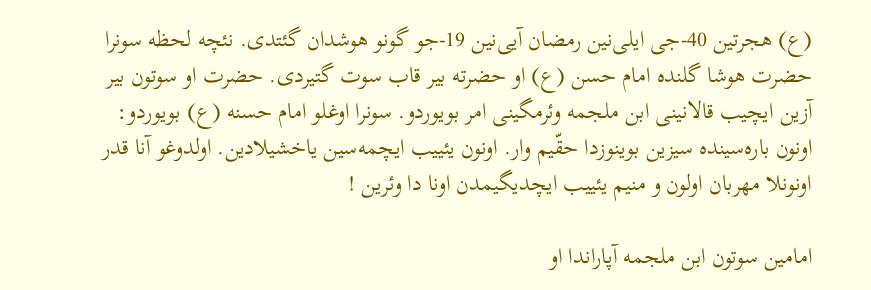(ع) هجرتین 40-جی ایلی‌نین رمضان آیی‌نین 19-جو گونو هوشدان گئتدی. نئچه لحظه سونرا حضرت هوشا گلنده امام حسن (ع) او حضرته بیر قاب سوت گتیردی. حضرت او سوتون بیر آزین ایچیب قالانینی ابن ملجمه وئرمگینی امر بویوردو. سونرا اوغلو امام حسنه (ع) بویوردو: اونون باره‌سینده سیزین بوینوزدا حقّیم وار. اونون یئییب ایچمه‌سین یاخشیلادین. اولدوغو آنا قدر اونونلا مهربان اولون و منیم یئییب ایچدیگیمدن اونا دا وئرین !

امامین سوتون ابن ملجمه آپاراندا او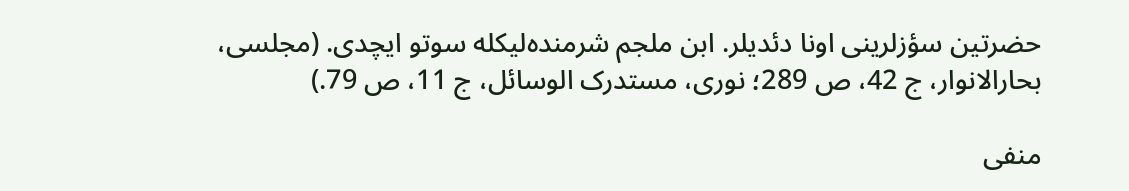حضرتین سؤزلرینی اونا دئدیلر. ابن ملجم شرمنده‌لیکله سوتو ایچدی. (مجلسی، بحارالانوار، ج 42، ص 289؛ نوری، مستدرک الوسائل، ج 11، ص 79.)

منفی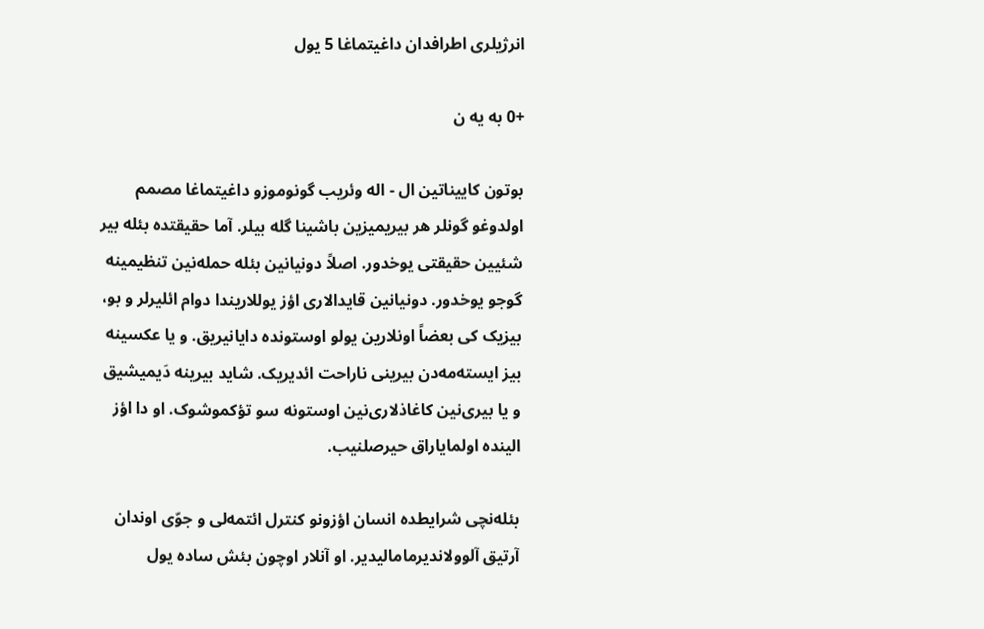انرژیلری اطرافدان داغیتماغا 5 یول

+0 به یه ن

بوتون کاییناتین ال - اله وئریب گونوموزو داغیتماغا مصمم اولدوغو گونلر هر بیریمیزین باشینا گله بیلر. آما حقیقتده بئله بیر شئیین حقیقتی یوخدور. اصلاً دونیانین بئله حمله‌نین تنظیمینه گوجو یوخدور. دونیانین قایدالاری اؤز یوللاریندا دوام ائلیرلر و بو، بیزیک کی بعضاً اونلارین یولو اوستونده دایانیریق. و یا عکسینه بیز ایسته‌مه‌دن بیرینی ناراحت ائدیریک. شاید بیرینه دَیمیشیق و یا بیری‌نین کاغاذلاری‌نین اوستونه سو تؤکموشوک. او دا اؤز الینده اولمایاراق حیرصلنیب.

بئله‌نچی شرایطده انسان اؤزونو کنترل ائتمه‌لی و جوّی اوندان آرتیق آلوولاندیرمامالیدیر. او آنلار اوچون بئش ساده یول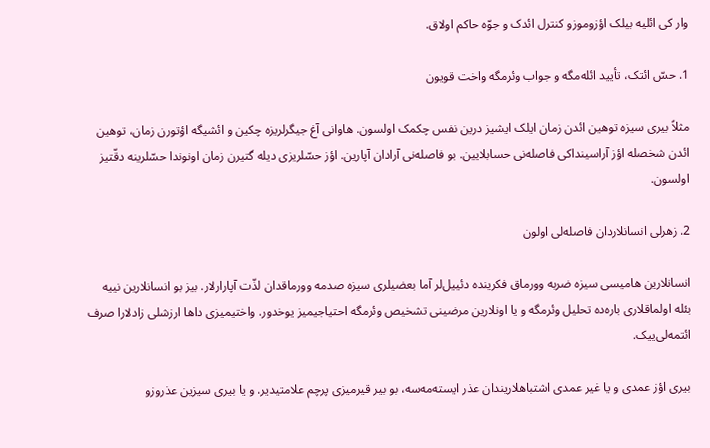وار کی ائلیه بیلک اؤزوموزو کنترل ائدک و جوّه حاکم اولاق.

1. حسّ ائتک، تأیید ائله‌مگه و جواب وئرمگه واخت قویون

مثلاً بیری سیزه توهین ائدن زمان ایلک ایشیز درین نفس چکمک اولسون. هاوانی آغ جیگرلریزه چکین و ائشیگه اؤتورن زمان، توهین ائدن شخصله اؤز آراسینداکی فاصله‌نی حسابلایین. بو فاصله‌نی آرادان آپارین. اؤز حسّلریزی دیله گتیرن زمان اونوندا حسّلرینه دقّتیز اولسون.

2. زهرلی انسانلاردان فاصله‌لی اولون

انسانلارین هامیسی سیزه ضربه وورماق فکرینده دئییل‌لر آما بعضیلری سیزه صدمه وورماقدان لذّت آپارارلار. بیز بو انسانلارین نییه بئله اولماقلاری باره‌ده تحلیل وئرمگه و یا اونلارین مرضینی تشخیص وئرمگه احتیاجیمیز یوخدور. واختیمیزی داها ارزشلی زادلارا صرف ائتمه‌لی‌ییک.

بیری اؤز عمدی و یا غیر عمدی اشتباهلاریندان عذر ایسته‌مه‌سه، بو بیر قیرمیزی پرچم علامتیدیر. و یا بیری سیزین عذروزو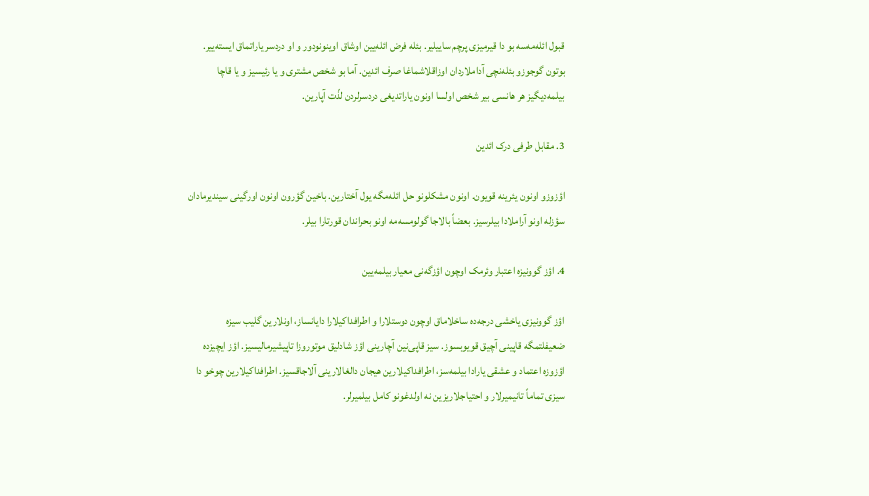قبول ائله‌مه‌سه بو دا قیرمیزی پرچم ساییلیر. بئله فرض ائله‌یین اوشاق اوینونودور و او دردسر یاراتماق ایسته‌ییر. بوتون گوجوزو بئله‌نچی آداملاردان اوزاقلاشماغا صرف ائدین. آما بو شخص مشتری و یا رئیسیز و یا قاچا بیلمه‌دیگیز هر هانسی بیر شخص اولسا اونون یاراتدیغی دردسرلردن لذّت آپارین.

3. مقابل طرفی درک ائدین

اؤزوزو اونون یئرینه قویون. اونون مشکلونو حل ائله‌مگه یول آختارین. باخین گؤرون اونون اورگینی سیندیرمادان سؤزله اونو آراملادا بیلرسیز. بعضاً بالاجا گولومسه‌مه اونو بحراندان قورتارا بیلر.

4. اؤز گوونیزه اعتبار وئرمک اوچون اؤزگه‌نی معیار بیلمه‌یین

اؤز گوونیزی یاخشی درجه‌ده ساخلاماق اوچون دوستلارا و اطرافداکیلارا دایانساز، اونلارین گلیب سیزه ضعیفلتمگه قاپینی آچیق قویوبسوز. سیز قاپی‌نین آچارینی اؤز شادلیق موتوروزا تاپیشیرمالیسیز. اؤز ایچیزده اؤزوزه اعتماد و عشقی یارادا بیلمه‌سز، اطرافداکیلارین هیجان دالغالارینی آلاجاقسیز. اطرافداکیلارین چوخو دا سیزی تماماً تانیمیرلار و احتیاجلاریزین نه اولدغونو کامل بیلمیرلر.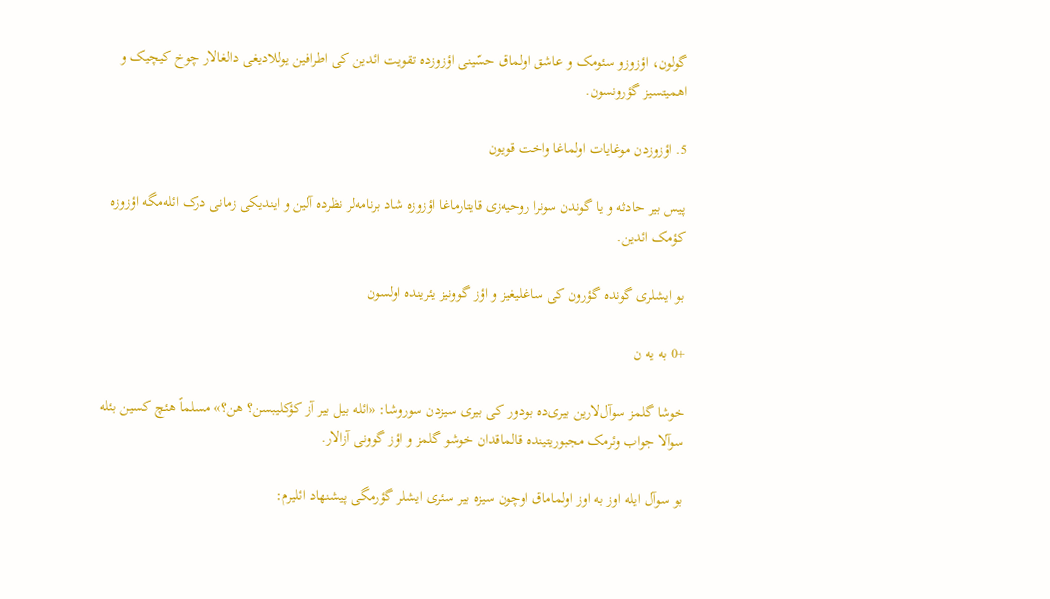گولون، اؤزوزو سئومک و عاشق اولماق حسّینی اؤزوزده تقویت ائدین کی اطرافین یوللادیغی دالغالار چوخ کیچیک و اهمیتسیز گؤرونسون.

5. اؤزوزدن موغایات اولماغا واخت قویون

پیس بیر حادثه و یا گوندن سونرا روحیه‌زی قایتارماغا اؤزوزه شاد برنامه‌لر نظرده آلین و ایندیکی زمانی درک ائله‌مگه اؤزوزه کؤمک ائدین.

بو ایشلری گونده گؤرون کی ساغلیغیز و اؤز گوونیز یئرینده اولسون

+0 به یه ن

خوشا گلمز سوآل‌لارین بیری‌ده بودور کی بیری سیزدن سوروشا: «ائله بیل بیر آز کؤکلیبسن؟ هن؟» مسلماً هئچ کسین بئله سوآلا جواب وئرمک مجبوریتینده قالماقدان خوشو گلمز و اؤز گوونی آزالار.

بو سوآل ایله اوز به اوز اولماماق اوچون سیزه بیر سئری ایشلر گؤرمگی پیشنهاد ائلیرم: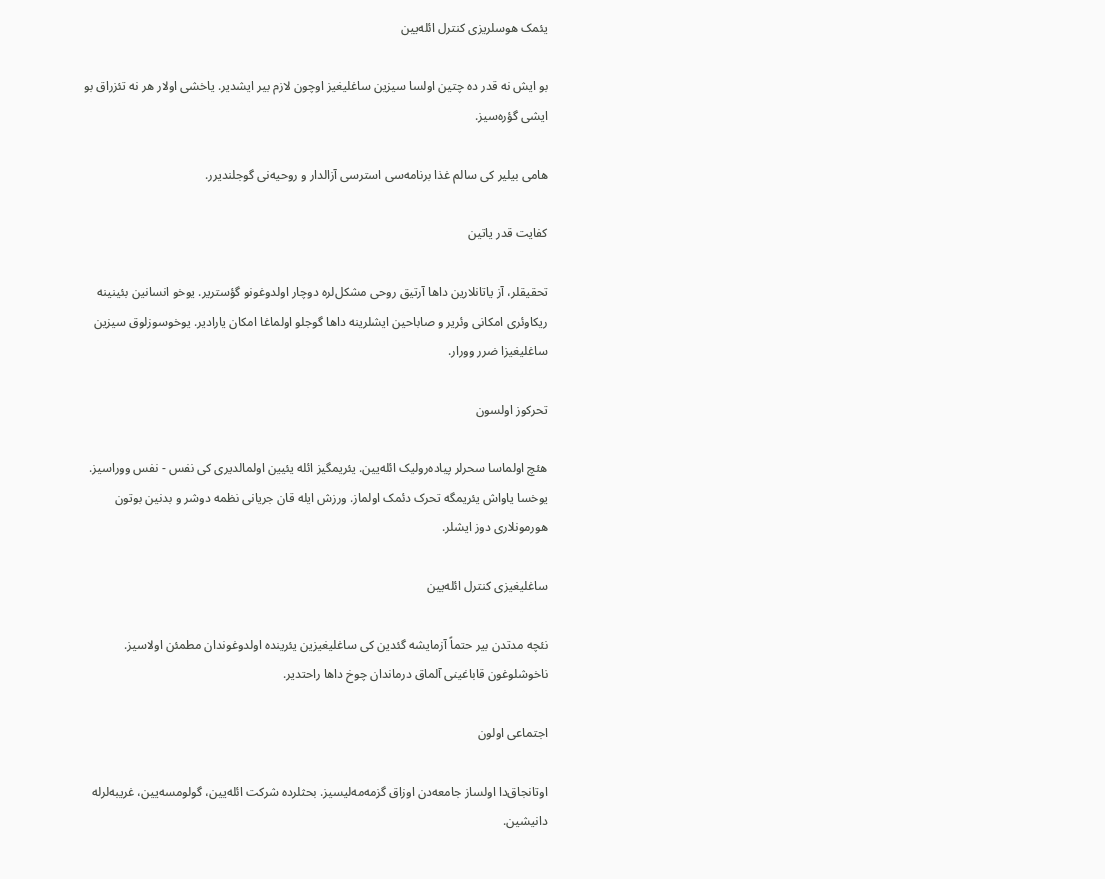یئمک هوسلریزی کنترل ائله‌یین

بو ایش نه قدر ده چتین اولسا سیزین ساغلیغیز اوچون لازم بیر ایشدیر. یاخشی اولار هر نه تئزراق بو ایشی گؤره‌سیز.

هامی بیلیر کی سالم غذا برنامه‌سی استرسی آزالدار و روحیه‌نی گوجلندیرر.

کفایت قدر یاتین

تحقیقلر، آز یاتانلارین داها آرتیق روحی مشکل‌لره دوچار اولدوغونو گؤستریر. یوخو انسانین بئینینه ریکاوئری امکانی وئریر و صاباحین ایشلرینه داها گوجلو اولماغا امکان یارادیر. یوخوسوزلوق سیزین ساغلیغیزا ضرر وورار.

تحرکوز اولسون

هئچ اولماسا سحرلر پیاده‌رولیک ائله‌یین. یئریمگیز ائله یئیین‌ اولمالدیری کی نفس - نفس ووراسیز. یوخسا یاواش یئریمگه تحرک دئمک اولماز. ورزش ایله قان جریانی نظمه دوشر و بدنین بوتون هورمونلاری دوز ایشلر.

ساغلیغیزی کنترل ائله‌یین

نئچه مدتدن بیر حتماً آزمایشه گئدین کی ساغلیغیزین یئرینده اولدوغوندان مطمئن اولاسیز. ناخوشلوغون قاباغینی آلماق درماندان چوخ داها راحتدیر.

اجتماعی اولون

اوتانجاق‌دا اولساز جامعه‌دن اوزاق گزمه‌مه‌لیسیز. بحثلرده شرکت ائله‌یین، گولومسه‌یین، غریبه‌لرله دانیشین.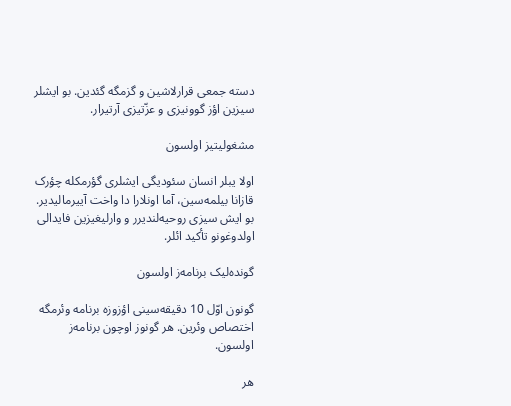دسته جمعی قرارلاشین و گزمگه گئدین. بو ایشلر سیزین اؤز گوونیزی و عزّتیزی آرتیرار.

مشغولیتیز اولسون

اولا یبلر انسان سئودیگی ایشلری گؤرمکله چؤرک قازانا بیلمه‌سین، آما اونلارا دا واخت آییرمالیدیر. بو ایش سیزی روحیه‌لندیرر و وارلیغیزین فایدالی اولدوغونو تأکید ائلر.

گونده‌لیک برنامه‌ز اولسون

گونون اوّل 10 دقیقه‌سینی اؤزوزه برنامه وئرمگه اختصاص وئرین. هر گونوز اوچون برنامه‌ز اولسون.

هر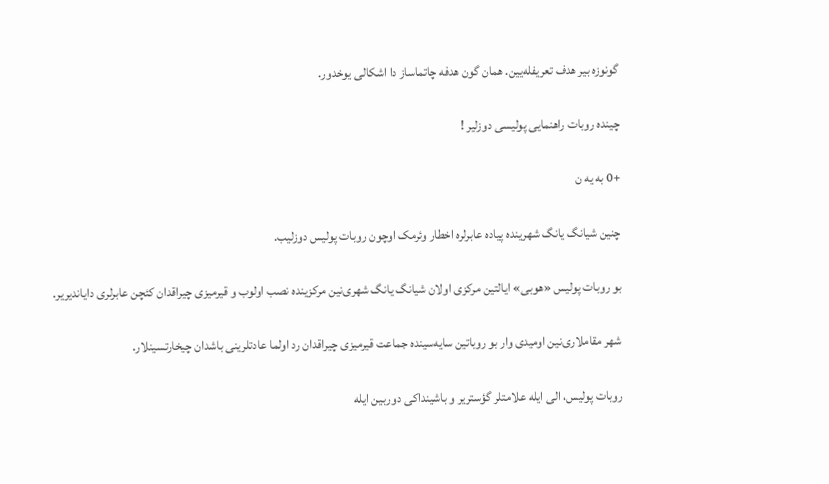گونوزه بیر هدف تعریفله‌یین. همان گون هدفه چاتماساز دا اشکالی یوخدور.

چینده روبات راهنمایی پولیسی دوزلیر !

+0 به یه ن

چنین شیانگ یانگ شهرینده پیاده عابرلره اخطار وئرمک اوچون روبات پولیس دوزلیب.

بو روبات پولیس «هوبی» ایالتین مرکزی اولان شیانگ یانگ شهری‌نین مرکزینده نصب اولوب و قیرمیزی چیراقدان کئچن عابرلری دایاندیریر.

شهر مقاملاری‌نین اومیدی وار بو روباتین سایه‌سینده جماعت قیرمیزی چیراقدان رد اولما عادتلرینی باشدان چیخارتسینلار.

روبات پولیس، الی ایله علامتلر گؤستریر و باشینداکی دوربین ایله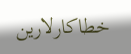خطاکارلارین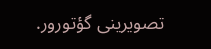تصویرینی گؤتورور.